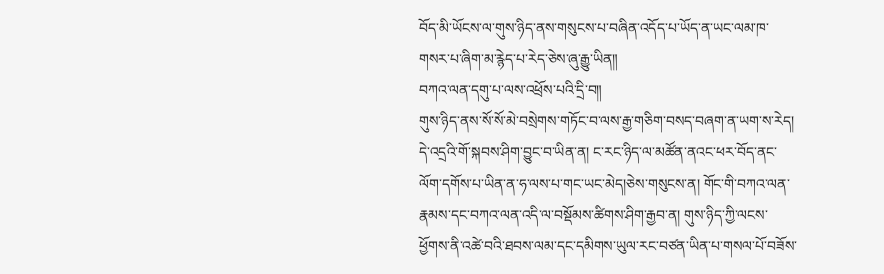བོད་མི་ཡོངས་ལ་གུས་ཉིད་ནས་གསུངས་པ་བཞིན་འདོད་པ་ཡོད་ན་ཡང་ལམ་ཁ་གསར་པ་ཞིག་མ་རྙེད་པ་རེད་ཅེས་ཞུ་རྒྱུ་ཡིན༎
བཀའ་ལན་དགུ་པ་ལས་འཕྲོས་པའི་དྲི་བ༎
གུས་ཉིད་ནས་སོ་སོ་མེ་བསྲེགས་གཏོང་བ་ལས་རྒྱ་གཅིག་བསད་བཞག་ན་ཡག་ས་རེད། དེ་འདྲའི་གོ་སྐབས་ཤིག་བྱུང་བ་ཡིན་ན། ང་རང་ཉིད་ལ་མཚོན་ནའང་ཕར་བོད་ནང་ལོག་དགོས་པ་ཡིན་ན་ཧ་ལས་པ་གང་ཡང་མེད།ཅེས་གསུངས་ན། གོང་གི་བཀའ་ལན་རྣམས་དང་བཀའ་ལན་འདི་ལ་བསྡོམས་ཚིགས་ཤིག་རྒྱབ་ན། གུས་ཉིད་ཀྱི་ལངས་ཕྱོགས་ནི་འཚེ་བའི་ཐབས་ལམ་དང་དམིགས་ཡུལ་རང་བཙན་ཡིན་པ་གསལ་པོ་བཟོས་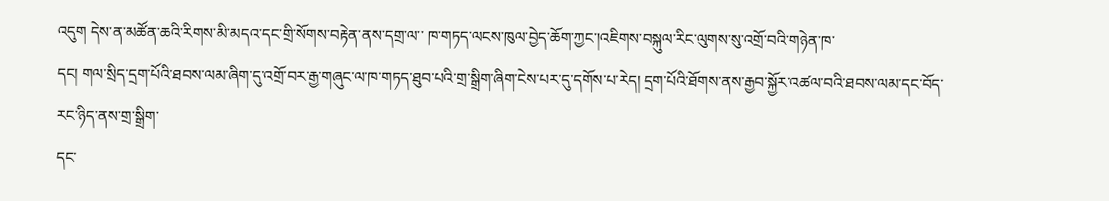འདུག དེས་ན་མཚོན་ཆའི་རིགས་མི་མདའ་དང་གྲི་སོགས་བརྟེན་ནས་དགྲ་ལ་་ ཁ་གཏད་ལངས་ཁུལ་བྱེད་ཆོག་ཀྱང་།འཇིགས་བསྐུལ་རིང་ལུགས་སུ་འགྲོ་བའི་གཉེན་ཁ་
དང། གལ་སྲིད་དྲག་པོའི་ཐབས་ལམ་ཞིག་དུ་འགྲོ་བར་རྒྱ་གཞུང་ལ་ཁ་གཏད་ཐུབ་པའི་གྲ་སྒྲིག་ཞིག་ངེས་པར་དུ་དགོས་པ་རེད། དྲག་པོའི་ཐོགས་ནས་རྒྱབ་སྐྱོར་འཚལ་བའི་ཐབས་ལམ་དང་བོད་རང་ཉིད་ནས་གྲ་སྒྲིག་
དང་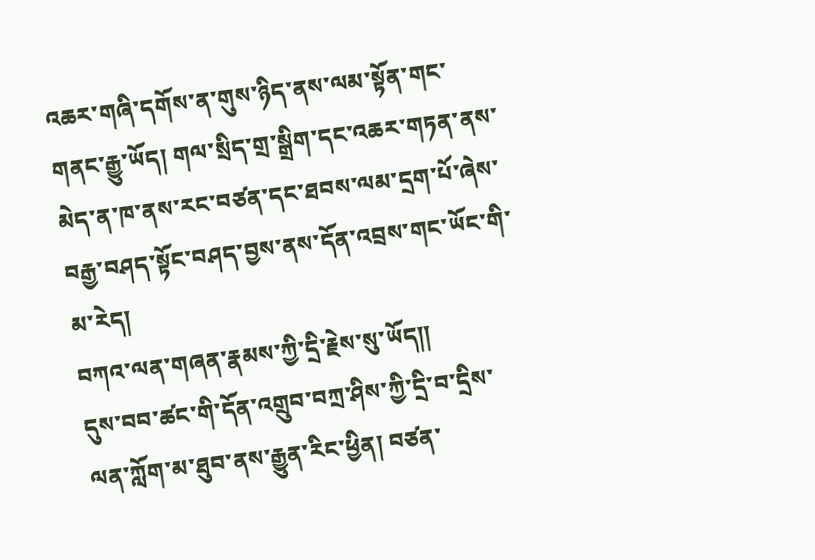འཆར་གཞི་དགོས་ན་གུས་ཉིད་ནས་ལམ་སྟོན་གང་གནང་རྒྱུ་ཡོད། གལ་སྲིད་གྲ་སྒྲིག་དང་འཆར་གཏན་ནས་མེད་ན་ཁ་ནས་རང་བཙན་དང་ཐབས་ལམ་དྲག་པོ་ཞེས་བརྒྱ་བཤད་སྟོང་བཤད་བྱས་ནས་དོན་འབྲས་གང་ཡོང་གི་མ་རེད།
བཀའ་ལན་གཞན་རྣམས་ཀྱི་དྲི་རྗེས་སུ་ཡོད༎
དུས་བབ་ཚང་གི་དོན་འགྲུབ་བཀྲ་ཤིས་ཀྱི་དྲི་བ་དྲིས་ལན་ཀློག་མ་ཐུབ་ནས་རྒྱུན་རིང་ཕྱིན། བཙན་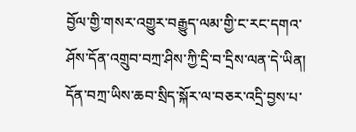བྱོལ་གྱི་གསར་འགྱུར་བརྒྱུད་ལམ་གྱི་ང་རང་དགའ་ཤོས་དོན་འགྲུབ་བཀྲ་ཤིས་ཀྱི་དྲི་བ་དྲིས་ལན་དེ་ཡིན། དོན་བཀྲ་ཡིས་ཆབ་སྲིད་སྐོར་ལ་བཅར་འདྲི་བྱས་པ་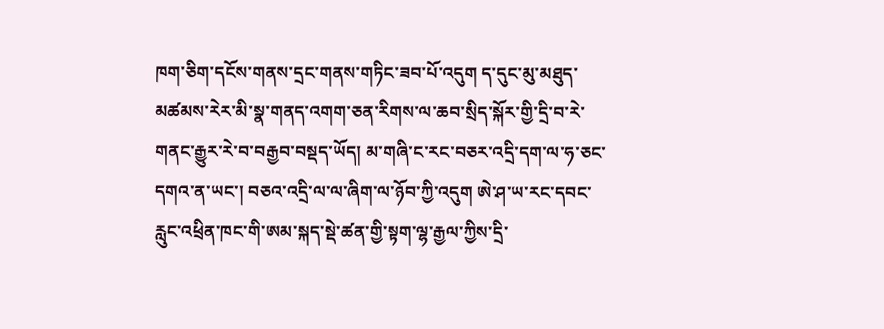ཁག་ཅིག་དངོས་གནས་དྲང་གནས་གཏིང་ཟབ་པོ་འདུག ད་དུང་མུ་མཐུད་མཚམས་རེར་མི་སྣ་གནད་འགག་ཅན་རིགས་ལ་ཆབ་སྲིད་སྐོར་གྱི་དྲི་བ་རེ་གནང་རྒྱུར་རེ་བ་བརྒྱབ་བསྡད་ཡོད། མ་གཞི་ང་རང་བཅར་འདྲི་དག་ལ་ཧ་ཅང་དགའ་ན་ཡང་། བཅའ་འདྲི་ལ་ལ་ཞིག་ལ་ཉོབ་ཀྱི་འདུག ཨེ་ཤ་ཡ་རང་དབང་རླུང་འཕྲིན་ཁང་གི་ཨམ་སྐད་སྡེ་ཚན་གྱི་སྟག་ལྷ་རྒྱལ་ཀྱིས་དྲི་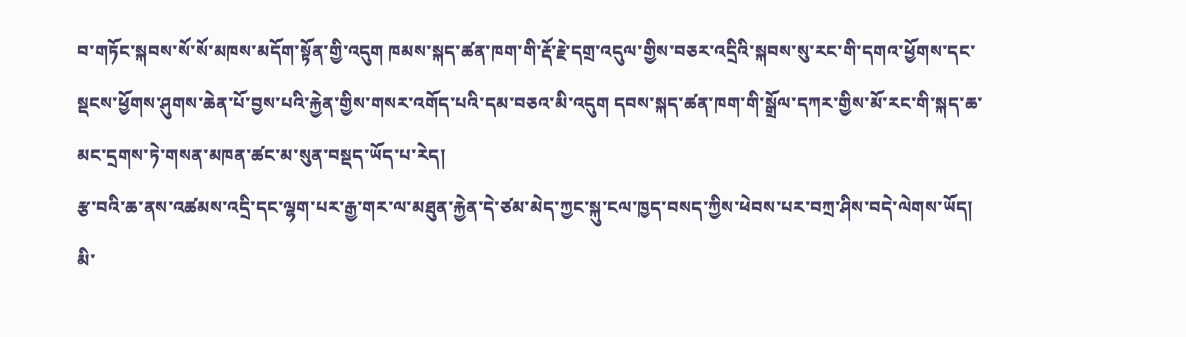བ་གཏོང་སྐབས་སོ་སོ་མཁས་མདོག་སྟོན་གྱི་འདུག ཁམས་སྐད་ཚན་ཁག་གི་རྡོ་རྗེ་དགྲ་འདུལ་གྱིས་བཅར་འདྲིའི་སྐབས་སུ་རང་གི་དགའ་ཕྱོགས་དང་སྡངས་ཕྱོགས་ཤུགས་ཆེན་པོ་བྱས་པའི་རྐྱེན་གྱིས་གསར་འགོད་པའི་དམ་བཅའ་མི་འདུག དབས་སྐད་ཚན་ཁག་གི་སྒྲོལ་དཀར་གྱིས་མོ་རང་གི་སྐད་ཆ་མང་དྲགས་ཏེ་གསན་མཁན་ཚང་མ་སུན་བསྡད་ཡོད་པ་རེད།
རྩ་བའི་ཆ་ནས་འཚམས་འདྲི་དང་ལྷག་པར་རྒྱ་གར་ལ་མཐུན་རྐྱེན་དེ་ཙམ་མེད་ཀྱང་སྐུ་ངལ་ཁྱད་བསད་ཀྱིས་ཕེབས་པར་བཀྲ་ཤིས་བདེ་ལེགས་ཡོད།
མི་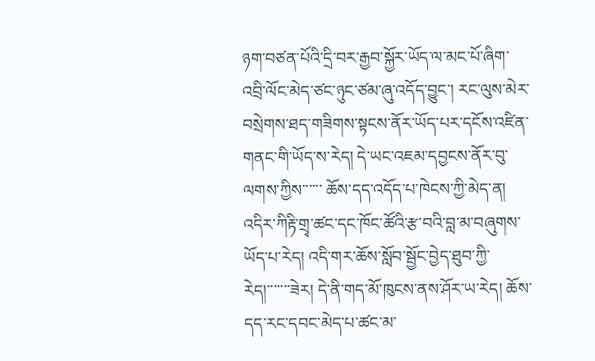ཉག་བཙན་པོའི་དྲི་བར་རྒྱབ་སྐྱོར་ཡོད་ལ་མང་པོ་ཞིག་འབྲི་ལོང་མེད་ཙང་ཉུང་ཙམ་ཞུ་འདོད་བྱུང་། རང་ལུས་མེར་བསྲེགས་ཐད་གཟིགས་སྟངས་ནོར་ཡོད་པར་དངོས་འཛིན་གནང་གི་ཡོད་ས་རེད། དེ་ཡང་འཇམ་དབྱངས་ནོར་བུ་ལགས་ཀྱིས་་་་་་ ཆོས་དད་འདོད་པ་ཁེངས་ཀྱི་མེད་ན། འདིར་ཀིརྟི་གྲྭ་ཚང་དང་ཁོང་ཚོའི་རྩ་བའི་བླ་མ་བཞུགས་ཡོད་པ་རེད། འདི་གར་ཆོས་སློབ་སྦྱོང་བྱེད་ཐུབ་ཀྱི་རེད།་་་་་་་ཟེར། དེ་ནི་གད་མོ་ཁུངས་ནས་ཤོར་ཡ་རེད། ཆོས་དད་རང་དབང་མེད་པ་ཚང་མ་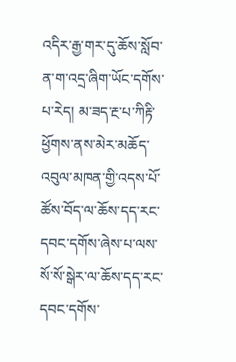འདིར་རྒྱ་གར་དུ་ཆོས་སློབ་ན་ག་འདྲ་ཞིག་ཡོང་དགོས་པ་རེད། མ་ཟད་རྔ་པ་ཀིརྟི་ཕྱོགས་ནས་མེར་མཆོད་འབུལ་མཁན་གྱི་འདས་པོ་ཚོས་བོད་ལ་ཆོས་དད་རང་དབང་དགོས་ཞེས་པ་ལས་སོ་སོ་སྒེར་ལ་ཆོས་དད་རང་དབང་དགོས་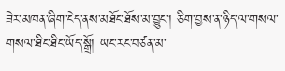ཟེར་མཁན་ཞིག་ངེད་ནས་མཐོང་ཐོས་མ་བྱུང་། ཅིག་བྱས་ན་ཉིད་ལ་གསལ་གསལ་ཐིང་ཐིང་ཡོད་སྒྲོ། ཡང་རང་བཙན་མ་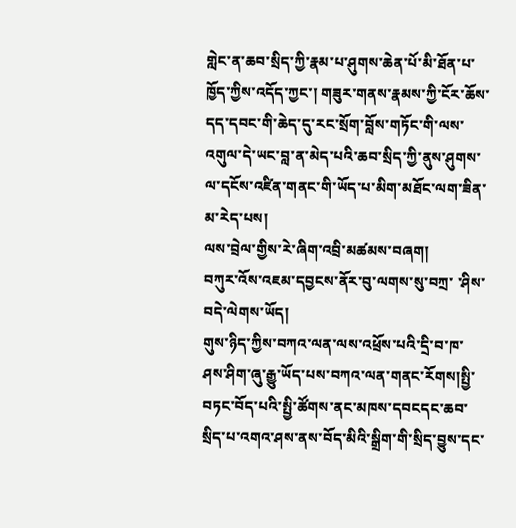གླེང་ན་ཆབ་སྲིད་ཀྱི་རྣམ་པ་ཤུགས་ཆེན་པོ་མི་ཐོན་པ་ཁྱོད་ཀྱིས་འདོད་ཀྱང་། གཟུར་གནས་རྣམས་ཀྱི་ངོར་ཆོས་དད་དབང་གི་ཆེད་དུ་རང་སྲོག་བློས་གཏོང་གི་ལས་འགུལ་དེ་ཡང་བླ་ན་མེད་པའི་ཆབ་སྲིད་ཀྱི་ནུས་ཤུགས་ལ་དངོས་འཛིན་གནང་གི་ཡོད་པ་མིག་མཐོང་ལག་ཟིན་མ་རེད་པས།
ལས་བྲེལ་གྱིས་རེ་ཞིག་འབྲི་མཚམས་བཞག།
བཀུར་འོས་འཇམ་དབྱངས་ནོར་བུ་ལགས་སུ་བཀྲ་ ་ཤིས་བདེ་ལེགས་ཡོད།
གུས་ཉིད་ཀྱིས་བཀའ་ལན་ལས་འཕྲོས་པའི་དྲི་བ་ཁ་ཤས་ཤིག་ཞུ་རྒྱུ་ཡོད་པས་བཀའ་ལན་གནང་རོགས།སྤྱི་བཏང་བོད་པའི་སྤྱི་ཚོགས་ནང་མཁས་དབངདང་ཆབ་སྲིད་པ་འགའ་ཤས་ནས་བོད་མིའི་སྒྲིག་གི་སྲིད་བྱུས་དང་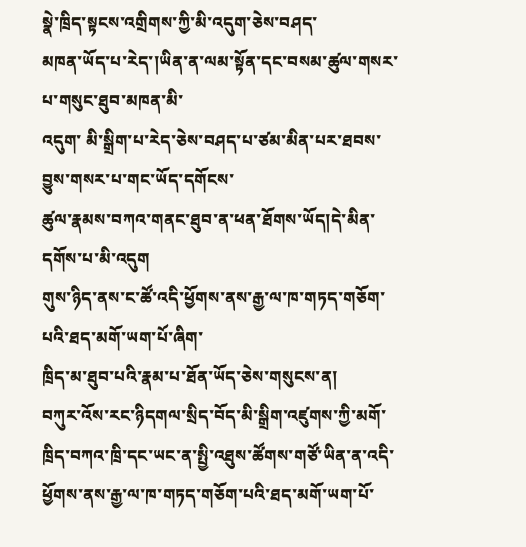སྣེ་ཁྲིད་སྟངས་འགྲིགས་ཀྱི་མི་འདུག་ཅེས་བཤད་
མཁན་ཡོད་པ་རེད་།ཡིན་ན་ལམ་སྟོན་དང་བསམ་ཚུལ་གསར་པ་གསུང་ཐུབ་མཁན་མི་
འདུག་ མི་སྒྲིག་པ་རེད་ཅེས་བཤད་པ་ཙམ་མིན་པར་ཐབས་བྱུས་གསར་པ་གང་ཡོད་དགོངས་
ཚུལ་རྣམས་བཀའ་གནང་ཐུབ་ན་ཕན་ཐོགས་ཡོད།དེ་མིན་དགོས་པ་མི་འདུག
གུས་ཉིད་ནས་ང་ཚོ་འདི་ཕྱོགས་ནས་རྒྱ་ལ་ཁ་གཏད་གཅོག་པའི་ཐད་མགོ་ཡག་པོ་ཞིག་
ཁྲིད་མ་ཐུབ་པའི་རྣམ་པ་ཐོན་ཡོད་ཅེས་གསུངས་ན།
བཀུར་འོས་རང་ཉིདགལ་སྲིད་བོད་མི་སྒྲིག་འཛུགས་ཀྱི་མགོ་ཁྲིད་བཀའ་ཁྲི་དང་ཡང་ན་སྤྱི་འཐུས་ཚོགས་གཙོ་ཡིན་ན་འདི་ཕྱོགས་ནས་རྒྱ་ལ་ཁ་གཏད་གཅོག་པའི་ཐད་མགོ་ཡག་པོ་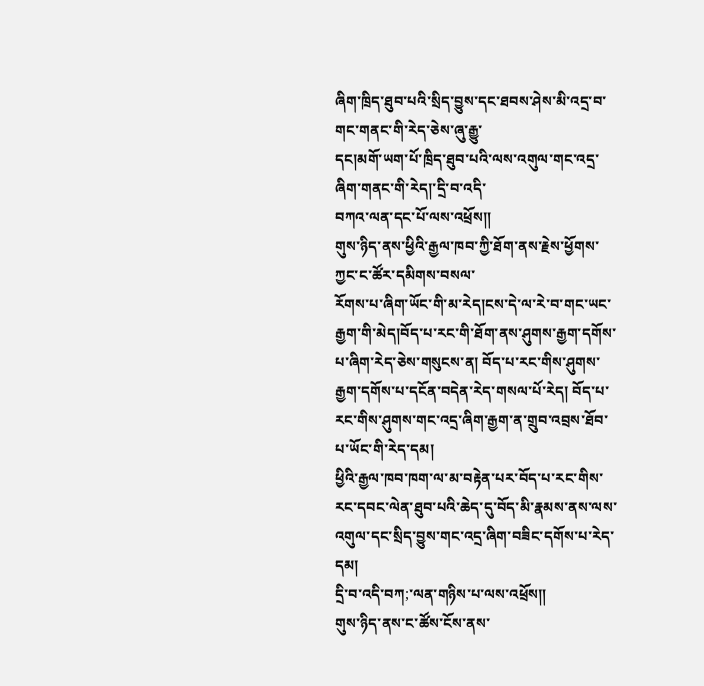ཞིག་ཁྲིད་ཐུབ་པའི་སྲིད་བྱུས་དང་ཐབས་ཤེས་མི་འདྲ་བ་གང་གནང་གི་རེད་ཅེས་ཞུ་རྒྱུ་
དང།མགོ་ཡག་པོ་ཁྲིད་ཐུབ་པའི་ལས་འགུལ་གང་འདྲ་ཞིག་གནང་གི་རེད།་དྲི་བ་འདི་
བཀའ་ལན་དང་པོ་ལས་འཕྲོས༎
གུས་ཉིད་ནས་ཕྱིའི་རྒྱལ་ཁབ་ཀྱི་ཐོག་ནས་རྗེས་ཕྱོགས་ཀྱང་ང་ཚོར་དམིགས་བསལ་
རོགས་པ་ཞིག་ཡོང་གི་མ་རེད།ངས་དེ་ལ་རེ་བ་གང་ཡང་རྒྱག་གི་མེད།བོད་པ་རང་གི་ཐོག་ནས་ཤུགས་རྒྱག་དགོས་པ་ཞིག་རེད་ཅེས་གསུངས་ན། བོད་པ་རང་གིས་ཤུགས་རྒྱག་དགོས་པ་དངོན་བདེན་རེད་གསལ་པོ་རེད། བོད་པ་རང་གིས་ཤུགས་གང་འདྲ་ཞིག་རྒྱག་ན་གྲུབ་འབྲས་ཐོབ་པ་ཡོང་གི་རེད་དམ།
ཕྱིའི་རྒྱལ་ཁབ་ཁག་ལ་མ་བརྟེན་པར་བོད་པ་རང་གིས་རང་དབང་ལེན་ཐུབ་པའི་ཆེད་དུ་བོད་མི་རྣམས་ནས་ལས་འགུལ་དང་སྲིད་བྱུས་གང་འདྲ་ཞིག་བཟིང་དགོས་པ་རེད་དམ།
དྲི་བ་འདི་བཀ;་ལན་གཉིས་པ་ལས་འཕྲོས༎
གུས་ཉིད་ནས་ང་ཚོས་ངོས་ནས་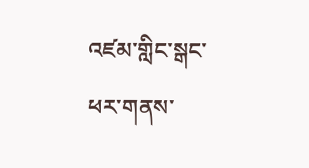འཛམ་གླིང་སྒང་ཕར་གནས་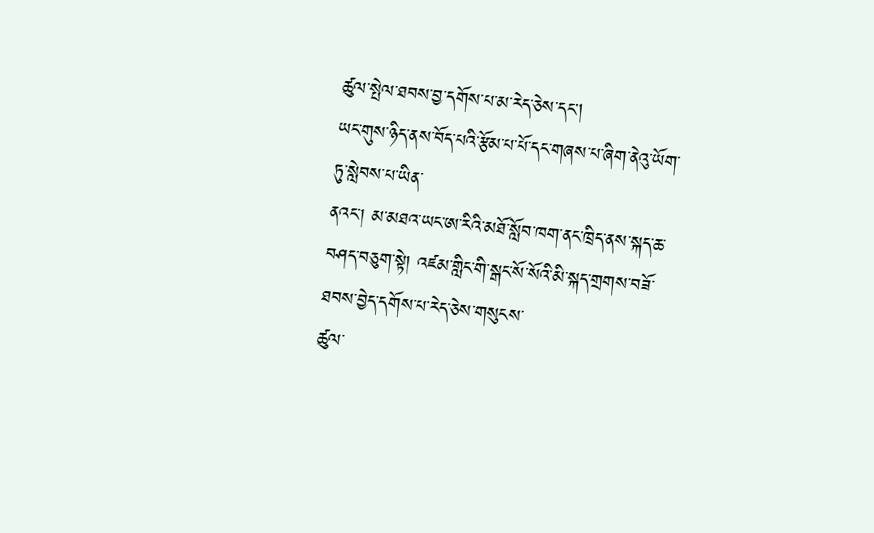ཚུལ་སྤེལ་ཐབས་བྱ་དགོས་པ་མ་རེད་ཅེས་དང།
ཡང་གུས་ཉིད་ནས་བོད་པའི་རྩོམ་པ་པོ་དང་གཞས་པ་ཞིག་ནེའུ་ཡོག་ཏུ་སླེབས་པ་ཡིན་
ནའང་། མ་མཐའ་ཡང་ཨ་རིའི་མཐོ་སློབ་ཁག་ནང་ཁྲིད་ནས་སྐད་ཆ་བཤད་བཅུག་སྟེ། འཛམ་གླིང་གི་སྒང་སོ་སོའི་མི་སྐད་གྲགས་བཟོ་ཐབས་བྱེད་དགོས་པ་རེད་ཅེས་གསུངས་
ཚུལ་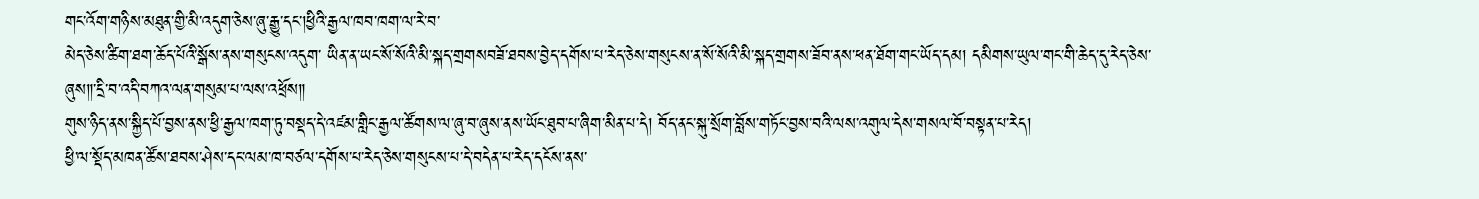གང་འོག་གཉིས་མཐུན་གྱི་མི་འདུག་ཅེས་ཞུ་རྒྱུ་དང་།ཕྱིའི་རྒྱལ་ཁབ་ཁག་ལ་རེ་བ་
མེད་ཅེས་ཚིག་ཐག་ཆོད་པོའི་སྒོས་ནས་གསུངས་འདུག་ ཡིན་ན་ཡང་སོ་སོའི་མི་སྐད་གྲགསབཟོ་ཐབས་བྱེད་དགོས་པ་རེད་ཅེས་གསུངས་ན་སོ་སོའི་མི་སྐད་གྲགས་ཟོབ་ནས་ཕན་ཐོག་གང་ཡོད་དམ། དམིགས་ཡུལ་གང་གི་ཆེད་དུ་རེད་ཅེས་ཞུས༎་དྲི་བ་འདི་བཀའ་ལན་གསུམ་པ་ལས་འཕྲོས༎
གུས་ཉིད་ནས་སྐྱིད་པོ་བྱས་ནས་ཕྱི་རྒྱལ་ཁག་ཏུ་བསྡད་དེ་འཛམ་གླིང་རྒྱལ་ཚོགས་ལ་ཞུ་བ་ཞུས་ནས་ཡོང་ཐུབ་པ་ཞིག་མིན་པ་དེ། བོད་ནང་སྐུ་སྲོག་བློས་གཏོང་བྱས་བའི་ལས་འགུལ་དེས་གསལ་བོ་བསྟན་པ་རེད།
ཕྱི་ལ་སྡོད་མཁན་ཚོས་ཐབས་ཤེས་དང་ལམ་ཁ་བཙལ་དགོས་པ་རེད་ཅེས་གསུངས་པ་དེ་བདེན་པ་རེད་དངོས་ནས་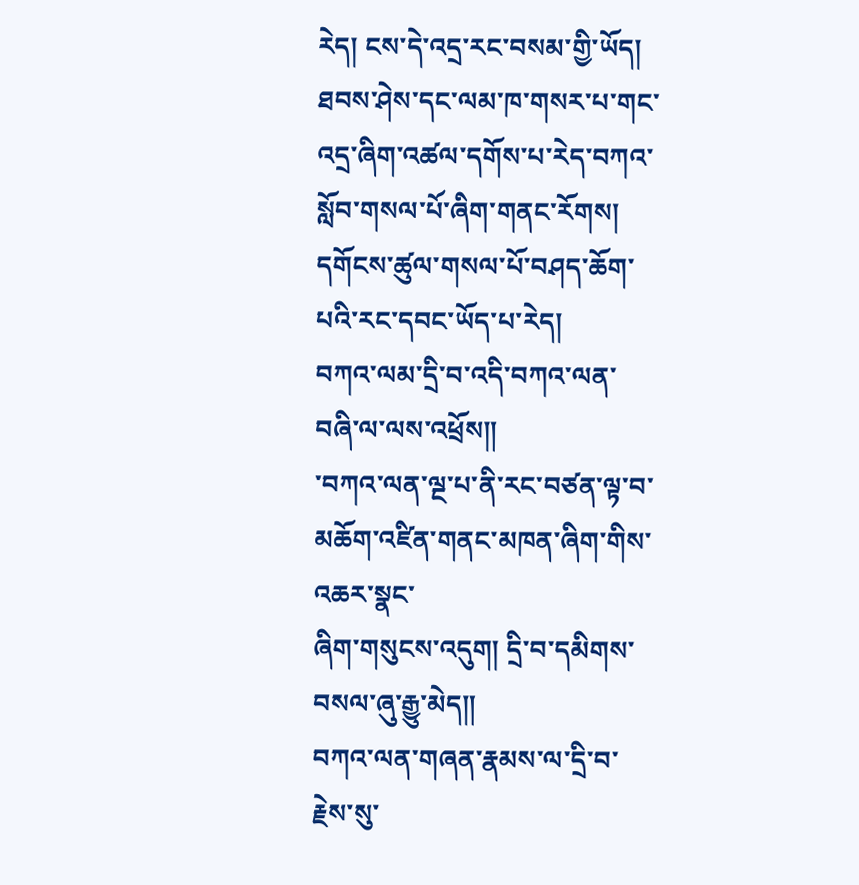རེད། ངས་དེ་འདྲ་རང་བསམ་གྱི་ཡོད།
ཐབས་ཤེས་དང་ལམ་ཁ་གསར་པ་གང་འདྲ་ཞིག་འཚལ་དགོས་པ་རེད་བཀའ་སློབ་གསལ་པོ་ཞིག་གནང་རོགས། དགོངས་ཚུལ་གསལ་པོ་བཤད་ཆོག་པའི་རང་དབང་ཡོད་པ་རེད།
བཀའ་ལམ་དྲི་བ་འདི་བཀའ་ལན་བཞི་ལ་ལས་འཕྲོས༎
་བཀའ་ལན་ལྔ་པ་ནི་རང་བཙན་ལྟ་བ་མཆོག་འཛིན་གནང་མཁན་ཞིག་གིས་འཆར་སྣང་
ཞིག་གསུངས་འདུག། དྲི་བ་དམིགས་བསལ་ཞུ་རྒྱུ་མེད༎
བཀའ་ལན་གཞན་རྣམས་ལ་དྲི་བ་རྗེས་སུ་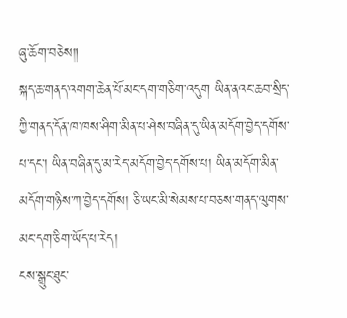ཞུ་ཆོག་བཅེས༎
སྐད་ཆ་གནད་འགག་ཆེན་པོ་མང་དག་གཅིག་འདུག ཡིན་ནའང་ཆབ་སྲིད་ཀྱི་གནད་དོན་ཁ་ཁས་ཤིག་མིན་པ་ཤེས་བཞིན་དུ་ཡིན་མདོག་བྱེད་དགོས་པ་དང་། ཡིན་བཞིན་དུ་མ་རེད་མདོག་བྱེད་དགོས་པ། ཡིན་མདོག་མིན་མདོག་གཉིས་ཀ་བྱེད་དགོས། ཅི་ཡང་མི་སེམས་པ་བཅས་གནད་ལུགས་མང་དག་ཅིག་ཡོད་པ་རེད།
ངས་སྒྲུང་ཐུང་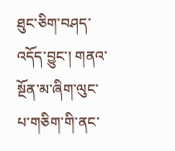ཐུང་ཅིག་བཤད་འདོད་བྱུང་། གནའ་སྔོན་མ་ཞིག་ལུང་པ་གཅིག་གི་ནང་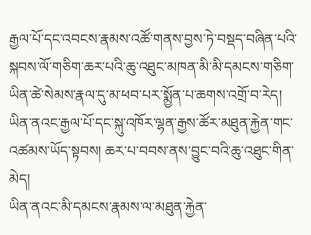རྒྱལ་པོ་དང་འབངས་རྣམས་འཚོ་གནས་བྱས་ཏེ་བསྡད་བཞིན་པའི་སྐབས་ལོ་གཅིག་ཆར་པའི་ཆུ་འཐུང་མཁན་མི་མི་དམངས་གཅིག་ཡིན་ཚེ་སེམས་རྣལ་དུ་མ་ཕབ་པར་སྨྱོན་པ་ཆགས་འགྲོ་བ་རེད། ཡིན་ནའང་རྒྱལ་པོ་དང་སྐུ་འཁོར་ལྷན་རྒྱས་ཚོར་མཐུན་རྐྱེན་གང་འཚམས་ཡོད་སྟབས། ཆར་པ་བབས་ནས་བྱུང་བའི་ཆུ་འཐུང་གིན་མེད།
ཡིན་ནའང་མི་དམངས་རྣམས་ལ་མཐུན་རྐྱེན་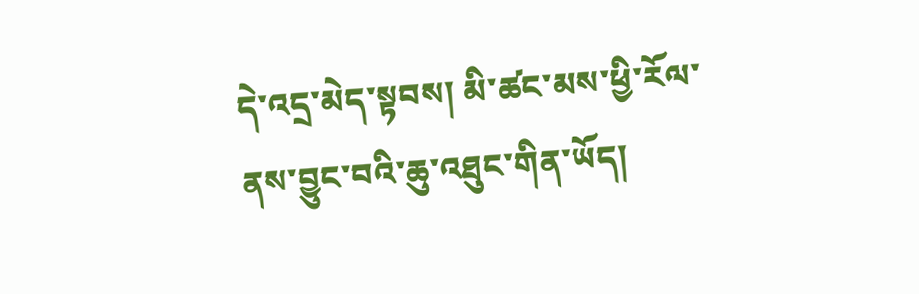དེ་འདྲ་མེད་སྟབས། མི་ཚང་མས་ཕྱི་རོལ་ནས་བྱུང་བའི་ཆུ་འཐུང་གིན་ཡོད།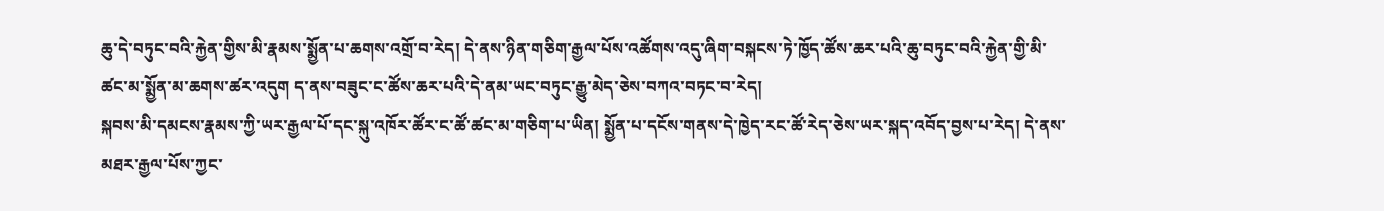ཆུ་དེ་བཏུང་བའི་རྐྱེན་གྱིས་མི་རྣམས་སྨྱོན་པ་ཆགས་འགྲོ་བ་རེད། དེ་ནས་ཉིན་གཅིག་རྒྱལ་པོས་འཚོགས་འདུ་ཞིག་བསྐངས་ཏེ་ཁྱོད་ཚོས་ཆར་པའི་ཆུ་བཏུང་བའི་རྐྱེན་གྱི་མི་ཚང་མ་སྨྱོན་མ་ཆགས་ཚར་འདུག ད་ནས་བཟུང་ང་ཚོས་ཆར་པའི་དེ་ནམ་ཡང་བཏུང་རྒྱུ་མེད་ཅེས་བཀའ་བཏང་བ་རེད།
སྐབས་མི་དམངས་རྣམས་ཀྱི་ཡར་རྒྱལ་པོ་དང་སྐུ་འཁོར་ཚོར་ང་ཚོ་ཚང་མ་གཅིག་པ་ཡིན། སྨྱོན་པ་དངོས་གནས་དེ་ཁྱེད་རང་ཚོ་རེད་ཅེས་ཡར་སྐད་འབོད་བྱས་པ་རེད། དེ་ནས་མཐར་རྒྱལ་པོས་ཀྱང་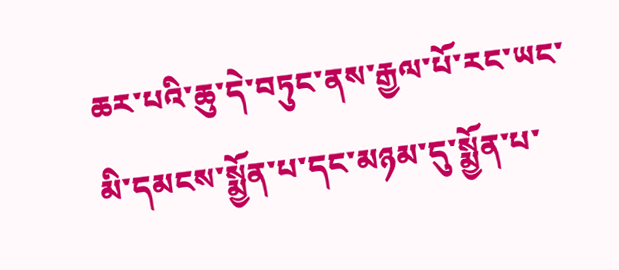ཆར་པའི་ཆུ་དེ་བཏུང་ནས་རྒྱལ་པོ་རང་ཡང་མི་དམངས་སྨྱོན་པ་དང་མཉམ་དུ་སྨྱོན་པ་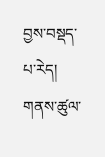བྱས་བསྡད་པ་རེད།
གནས་ཚུལ་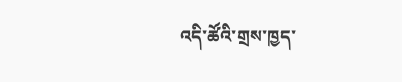འདི་ཚོའི་གྲས་ཁྱད་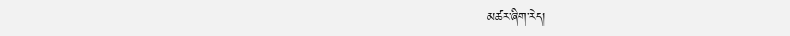མཚར་ཞིག་རེད།